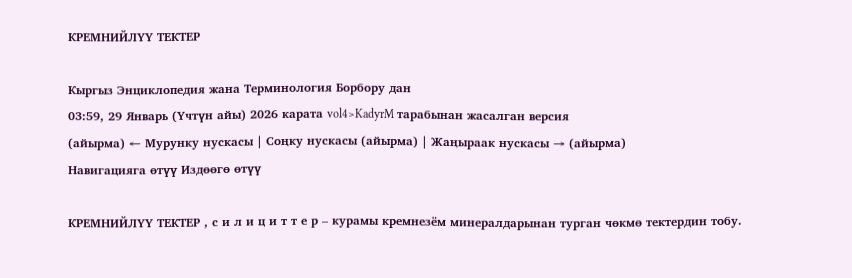КРЕМНИЙЛҮҮ ТЕКТЕР

Кыргыз Энциклопедия жана Терминология Борбору дан
03:59, 29 Январь (Үчтүн айы) 2026 карата vol4>KadyrM тарабынан жасалган версия
(айырма) ← Мурунку нускасы | Соңку нускасы (айырма) | Жаңыраак нускасы → (айырма)
Навигацияга өтүү Издөөгө өтүү

КРЕМНИЙЛҮҮ ТЕКТЕР , с и л и ц и т т е р – курамы кремнезём минералдарынан турган чөкмө тектердин тобу.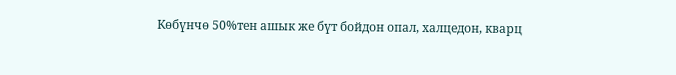Көбүнчө 50%тен ашык же бүт бойдон опал, халцедон, кварц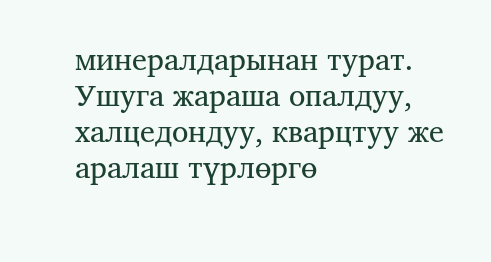минералдарынан турат. Ушуга жараша опалдуу, халцедондуу, кварцтуу же аралаш түрлөргө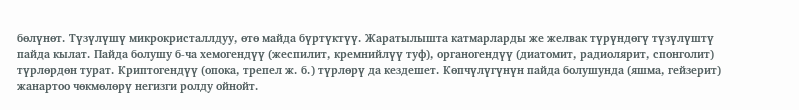бөлүнөт. Түзүлүшү микрокристаллдуу, өтө майда бүртүктүү. Жаратылышта катмарларды же желвак түрүндөгү түзүлүштү пайда кылат. Пайда болушу б-ча хемогендүү (жеспилит, кремнийлүү туф), органогендүү (диатомит, радиолярит, спонголит) түрлөрдөн турат. Криптогендүү (опока, трепел ж. б.) түрлөрү да кездешет. Көпчүлүгүнүн пайда болушунда (яшма, гейзерит) жанартоо чөкмөлөрү негизги ролду ойнойт.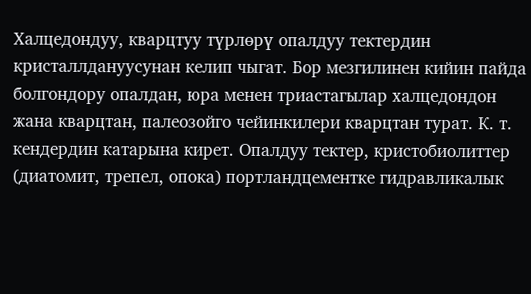Халцедондуу, кварцтуу түрлөрү опалдуу тектердин кристаллдануусунан келип чыгат. Бор мезгилинен кийин пайда болгондору опалдан, юра менен триастагылар халцедондон жана кварцтан, палеозойго чейинкилери кварцтан турат. К. т. кендердин катарына кирет. Опалдуу тектер, кристобиолиттер (диатомит, трепел, опока) портландцементке гидравликалык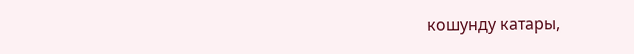кошунду катары,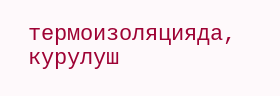термоизоляцияда, курулуш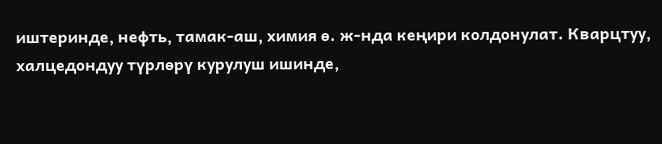иштеринде, нефть, тамак-аш, химия ө. ж-нда кеңири колдонулат. Кварцтуу, халцедондуу түрлөрү курулуш ишинде,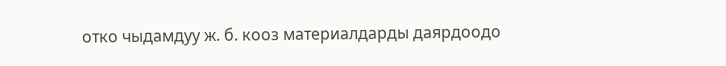отко чыдамдуу ж. б. кооз материалдарды даярдоодо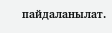пайдаланылат.